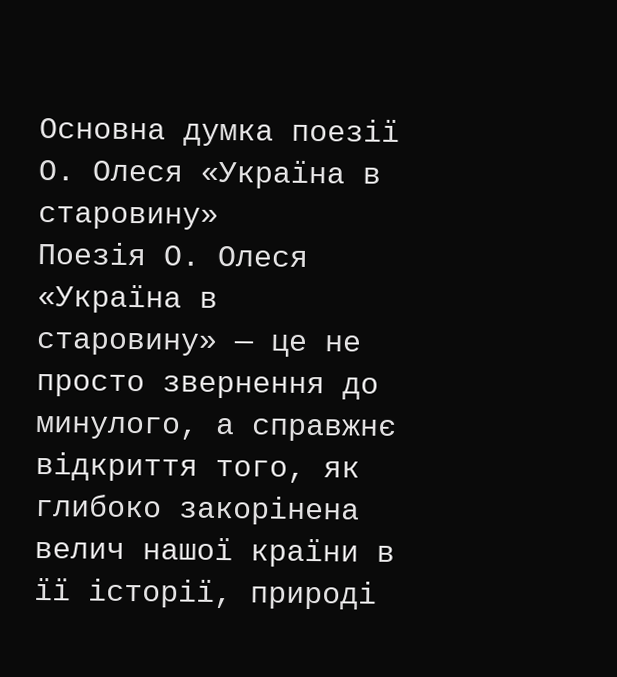Основна думка поезії О. Олеся «Україна в старовину»
Поезія О. Олеся «Україна в старовину» — це не просто звернення до минулого, а справжнє відкриття того, як глибоко закорінена велич нашої країни в її історії, природі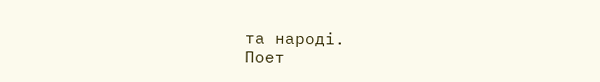та народі.
Поет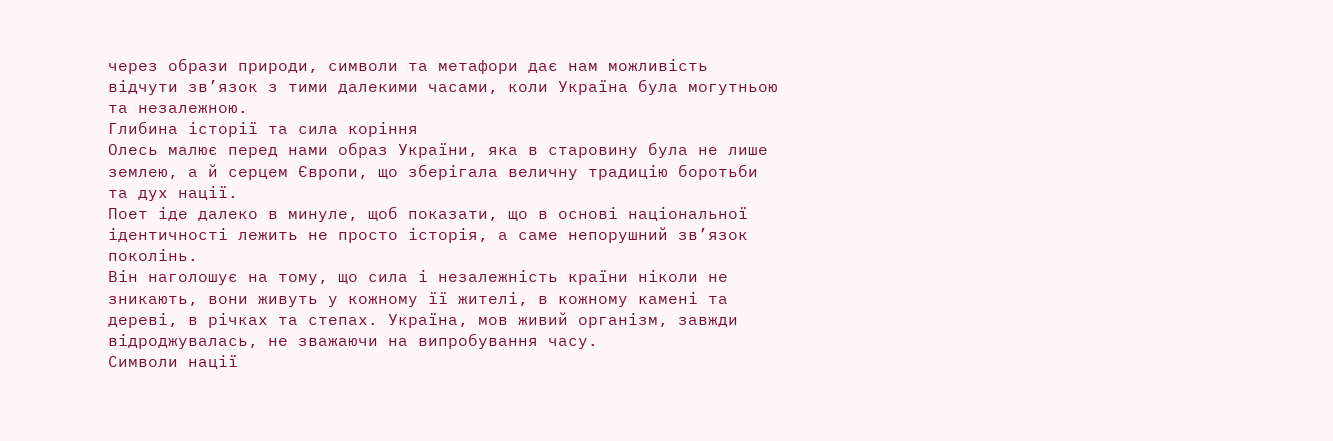через образи природи, символи та метафори дає нам можливість відчути зв’язок з тими далекими часами, коли Україна була могутньою та незалежною.
Глибина історії та сила коріння
Олесь малює перед нами образ України, яка в старовину була не лише землею, а й серцем Європи, що зберігала величну традицію боротьби та дух нації.
Поет іде далеко в минуле, щоб показати, що в основі національної ідентичності лежить не просто історія, а саме непорушний зв’язок поколінь.
Він наголошує на тому, що сила і незалежність країни ніколи не зникають, вони живуть у кожному її жителі, в кожному камені та дереві, в річках та степах. Україна, мов живий організм, завжди відроджувалась, не зважаючи на випробування часу.
Символи нації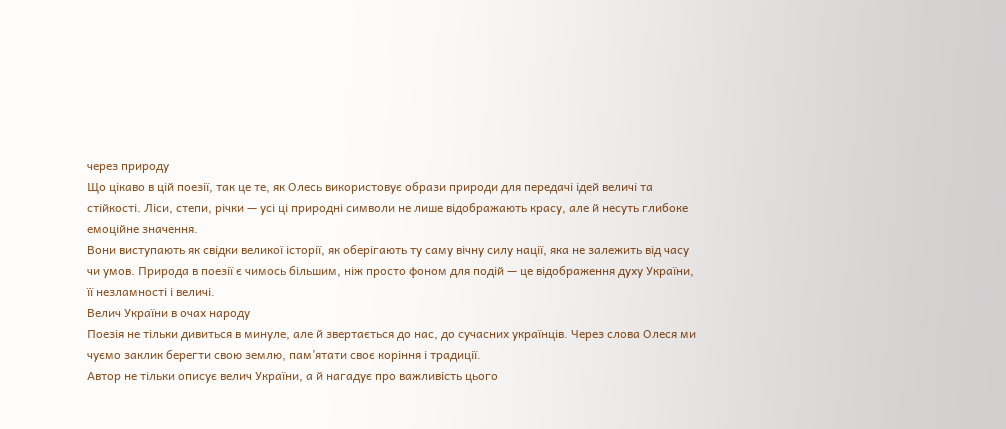через природу
Що цікаво в цій поезії, так це те, як Олесь використовує образи природи для передачі ідей величі та стійкості. Ліси, степи, річки — усі ці природні символи не лише відображають красу, але й несуть глибоке емоційне значення.
Вони виступають як свідки великої історії, як оберігають ту саму вічну силу нації, яка не залежить від часу чи умов. Природа в поезії є чимось більшим, ніж просто фоном для подій — це відображення духу України, її незламності і величі.
Велич України в очах народу
Поезія не тільки дивиться в минуле, але й звертається до нас, до сучасних українців. Через слова Олеся ми чуємо заклик берегти свою землю, пам’ятати своє коріння і традиції.
Автор не тільки описує велич України, а й нагадує про важливість цього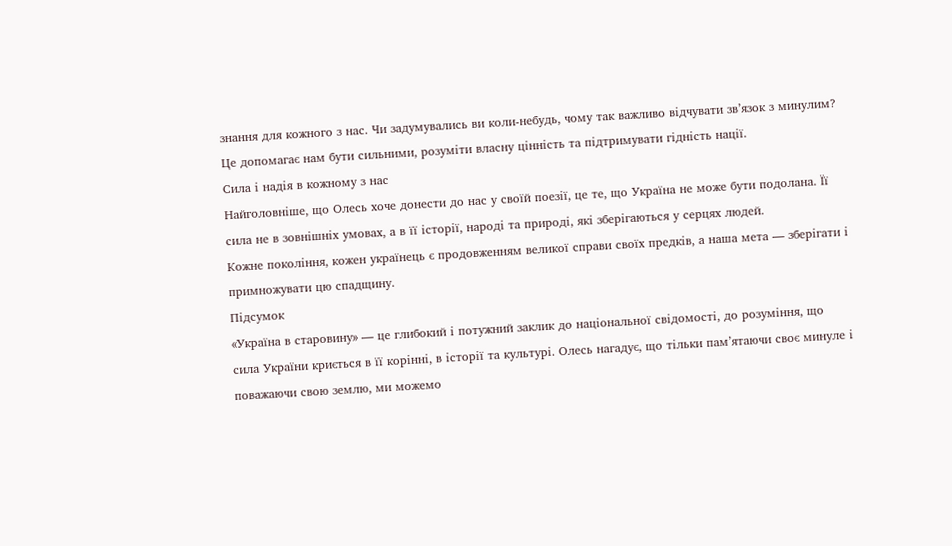знання для кожного з нас. Чи задумувались ви коли-небудь, чому так важливо відчувати зв’язок з минулим? Це допомагає нам бути сильними, розуміти власну цінність та підтримувати гідність нації.
Сила і надія в кожному з нас
Найголовніше, що Олесь хоче донести до нас у своїй поезії, це те, що Україна не може бути подолана. Її сила не в зовнішніх умовах, а в її історії, народі та природі, які зберігаються у серцях людей.
Кожне покоління, кожен українець є продовженням великої справи своїх предків, а наша мета — зберігати і примножувати цю спадщину.
Підсумок
«Україна в старовину» — це глибокий і потужний заклик до національної свідомості, до розуміння, що сила України криється в її корінні, в історії та культурі. Олесь нагадує, що тільки пам’ятаючи своє минуле і поважаючи свою землю, ми можемо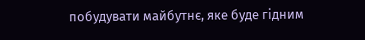побудувати майбутнє, яке буде гідним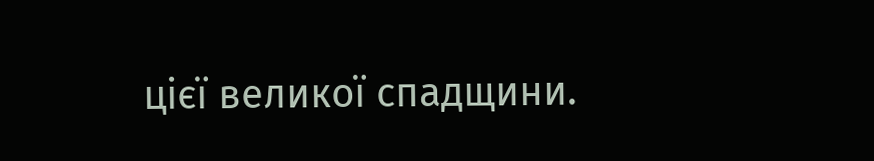цієї великої спадщини.